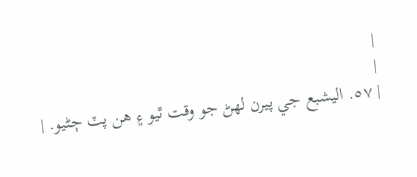|
|
| ٥٧. اليشبع جي پيرن لھڻ جو وقت ٿيو ۽ ھن پٽ ڄڻيو. |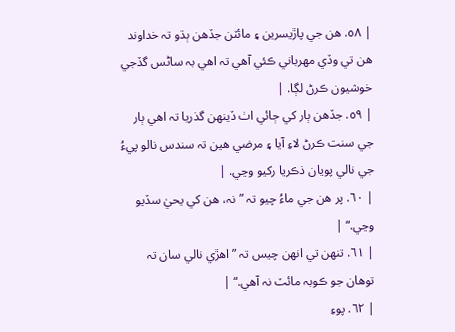| ٥٨. ھن جي پاڙيسرين ۽ مائٽن جڏھن ٻڌو تہ خداوند ھن تي وڏي مھرباني ڪئي آھي تہ اھي بہ ساڻس گڏجي خوشيون ڪرڻ لڳا. |
| ٥٩. جڏھن ٻار کي ڄائي اٺ ڏينھن گذريا تہ اھي ٻار جي سنت ڪرڻ لاءِ آيا ۽ مرضي ھين تہ سندس نالو پيءُ جي نالي پويان ذڪريا رکيو وڃي. |
| ٦٠. پر ھن جي ماءُ چيو تہ ”نہ، ھن کي يحيٰ سڏيو وڃي.“ |
| ٦١. تنھن تي انھن چيس تہ ”اھڙي نالي سان تہ توھان جو ڪوبہ مائٽ نہ آھي.“ |
| ٦٢. پوءِ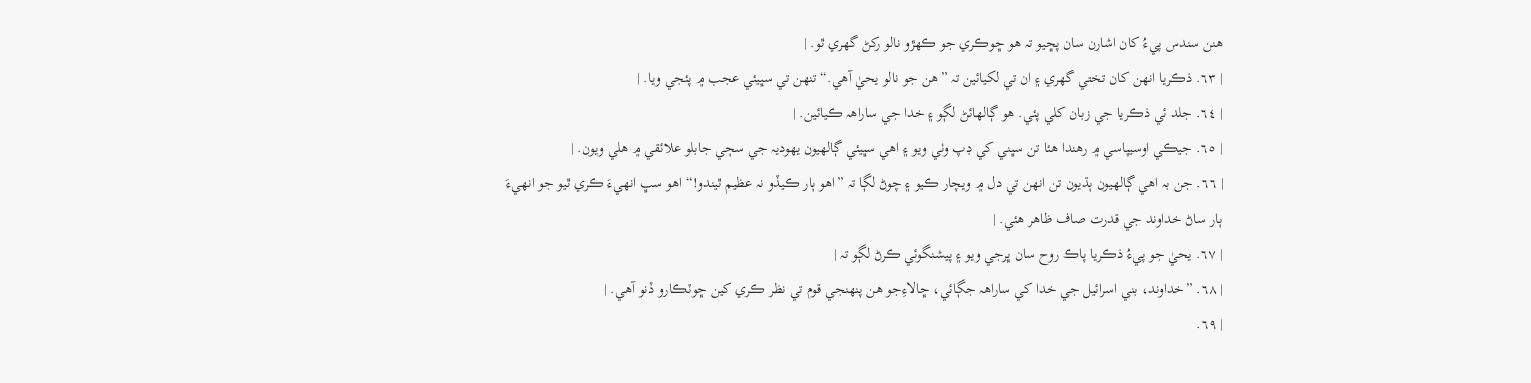ھنن سندس پيءُ کان اشارن سان پڇيو تہ ھو ڇوڪري جو ڪھڙو نالو رکڻ گھري ٿو. |
| ٦٣. ذڪريا انھن کان تختي گھري ۽ ان تي لکيائين تہ ”ھن جو نالو يحيٰ آھي.“ تنھن تي سڀيئي عجب ۾ پئجي ويا. |
| ٦٤. جلد ئي ذڪريا جي زبان کلي پئي. ھو ڳالھائڻ لڳو ۽ خدا جي ساراھہ ڪيائين. |
| ٦٥. جيڪي اوسيپاسي ۾ رھندا ھئا تن سڀني کي ڊپ وٺي ويو ۽ اھي سڀيئي ڳالھيون يھوديہ جي سڄي جابلو علائقي ۾ ھلي ويون. |
| ٦٦. جن بہ اھي ڳالھيون ٻڌيون تن انھن تي دل ۾ ويچار ڪيو ۽ چوڻ لڳا تہ ”اھو ٻار ڪيڏو نہ عظيم ٿيندو!“ اھو سڀ انھيءَ ڪري ٿيو جو انھيءَ ٻار ساڻ خداوند جي قدرت صاف ظاھر ھئي. |
| ٦٧. يحيٰ جو پيءُ ذڪريا پاڪ روح سان ڀرجي ويو ۽ پيشنگوئي ڪرڻ لڳو تہ |
| ٦٨. ”خداوند، بني اسرائيل جي خدا کي ساراھہ جڳائي، ڇالاءِجو ھن پنھنجي قوم تي نظر ڪري کين ڇوٽڪارو ڏنو آھي. |
| ٦٩.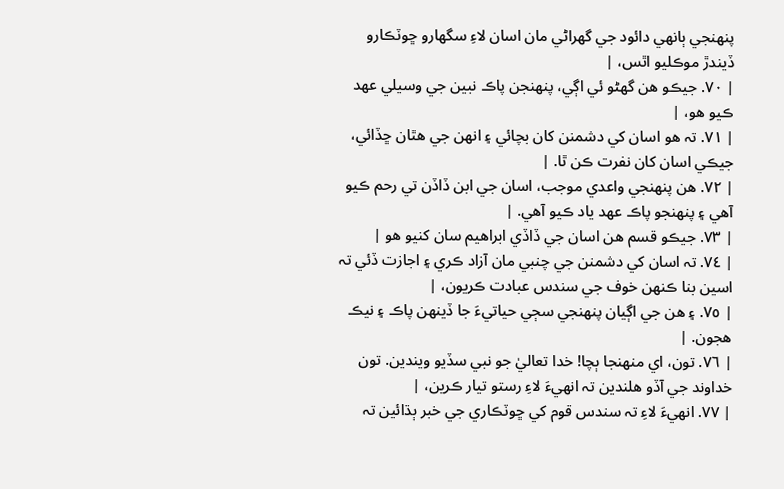پنھنجي ٻانھي دائود جي گھراڻي مان اسان لاءِ سگھارو ڇوٽڪارو ڏيندڙ موڪليو اٿس، |
| ٧٠. جيڪو ھن گھڻو ئي اڳي، پنھنجن پاڪ نبين جي وسيلي عھد ڪيو ھو، |
| ٧١. تہ ھو اسان کي دشمنن کان بچائي ۽ انھن جي ھٿان ڇڏائي، جيڪي اسان کان نفرت ڪن ٿا. |
| ٧٢. ھن پنھنجي واعدي موجب، اسان جي ابن ڏاڏن تي رحم ڪيو آھي ۽ پنھنجو پاڪ عھد ياد ڪيو آھي. |
| ٧٣. جيڪو قسم ھن اسان جي ڏاڏي ابراھيم سان کنيو ھو |
| ٧٤. تہ اسان کي دشمنن جي چنبي مان آزاد ڪري ۽ اجازت ڏئي تہ اسين بنا ڪنھن خوف جي سندس عبادت ڪريون، |
| ٧٥. ۽ ھن جي اڳيان پنھنجي سڄي حياتيءَ جا ڏينھن پاڪ ۽ نيڪ ھجون. |
| ٧٦. تون، اي منھنجا ٻچا! خدا تعاليٰ جو نبي سڏيو ويندين. تون خداوند جي آڏو ھلندين تہ انھيءَ لاءِ رستو تيار ڪرين، |
| ٧٧. انھيءَ لاءِ تہ سندس قوم کي ڇوٽڪاري جي خبر ٻڌائين تہ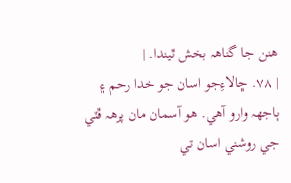ھنن جا گناھہ بخش ٿيندا. |
| ٧٨. ڇالاءِجو اسان جو خدا رحم ۽ ٻاجھہ وارو آھي. ھو آسمان مان پرھہ ڦٽي جي روشني اسان تي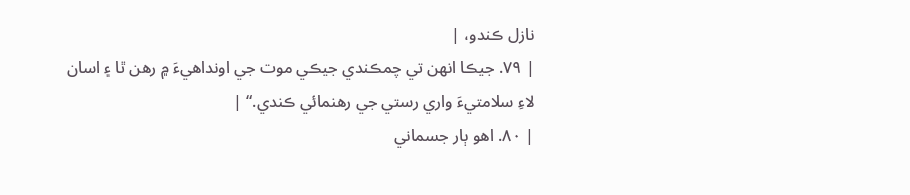نازل ڪندو، |
| ٧٩. جيڪا انھن تي چمڪندي جيڪي موت جي اونداھيءَ ۾ رھن ٿا ۽ اسان لاءِ سلامتيءَ واري رستي جي رھنمائي ڪندي.“ |
| ٨٠. اھو ٻار جسماني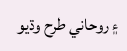۽ روحاني طرح وڌيو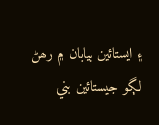۽ ايستائين بيابان ۾ رھڻ لڳو جيستائين بني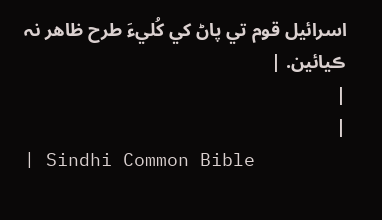اسرائيل قوم تي پاڻ کي کُليءَ طرح ظاھر نہ ڪيائين. |
|
|
| Sindhi Common Bible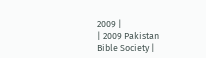2009 |
| 2009 Pakistan Bible Society |